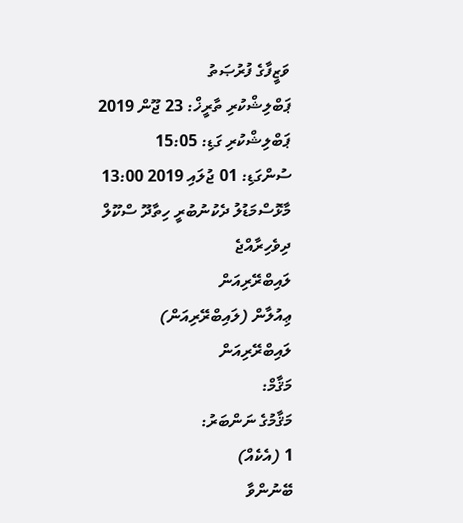ވަޒީފާގެ ފުރުޞަތު
ޕަބްލިޝްކުރި ތާރީޚް: 23 ޖޫން 2019
ޕަބްލިޝްކުރި ގަޑި: 15:05
ސުންގަޑި: 01 ޖުލައި 2019 13:00
މާޅޮސްމަޑުލު ދެކުނުބުރީ ހިތާދޫ ސްކޫލް
ދިވެހިރާއްޖެ
ލައިބްރޭރިއަން
ޢިއުލާން (ލައިބްރޭރިއަން)
ލައިބްރޭރިއަން
މަޤާމް:
މަޤާމުގެ ނަންބަރު:
1 (އެކެއް)
ބޭނުންވާ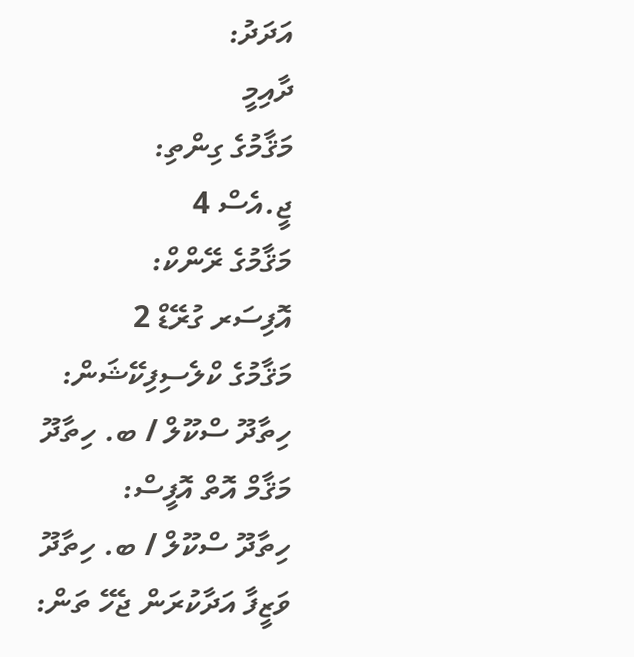އަދަދު:
ދާއިމީ
މަޤާމުގެ ގިންތި:
ޖީ.އެސް 4
މަޤާމުގެ ރޭންކް:
އޮފިސަރ ގުރޭޑް 2
މަޤާމުގެ ކްލެސިފިކޭޝަން:
ހިތާދޫ ސްކޫލް / ބ. ހިތާދޫ
މަޤާމް އޮތް އޮފީސް:
ހިތާދޫ ސްކޫލް / ބ. ހިތާދޫ
ވަޒީފާ އަދާކުރަން ޖެހޭ ތަން: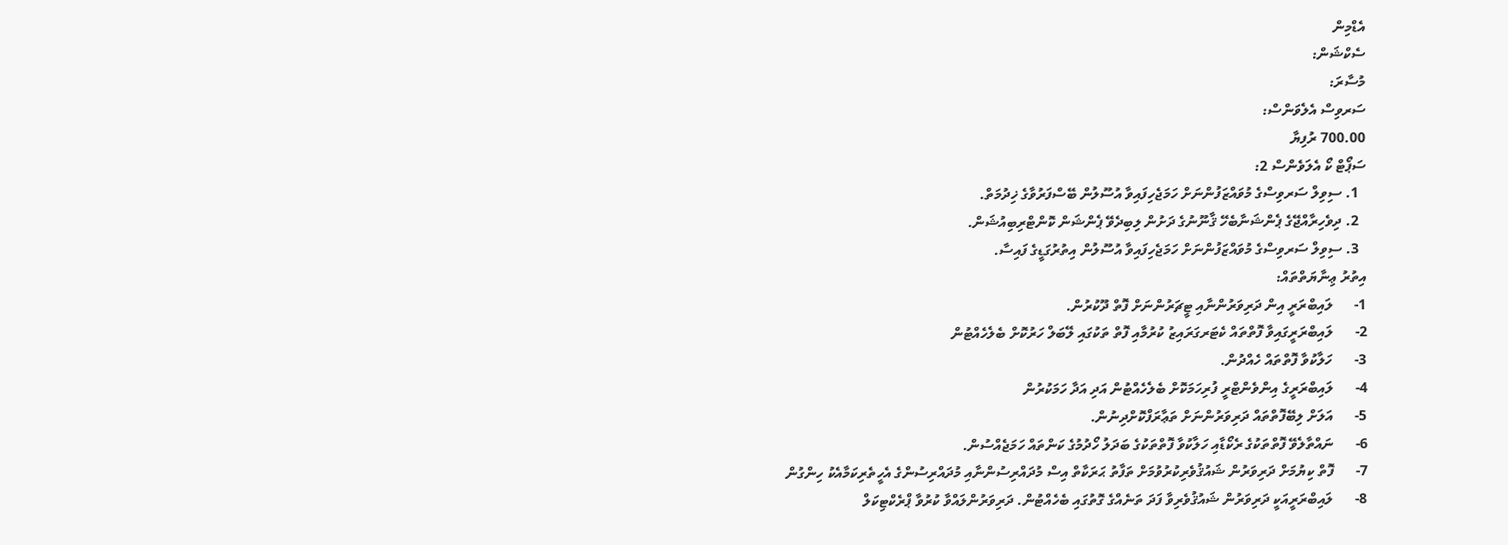އެޑްމިން
ސެކްޝަން:
މުސާރަ:
ސަރވިސް އެލެވަންސް:
700.00 ރުފިޔާ
ސަޕޯޓް ކޯ އެލަވެންސް 2:
  1. ސިވިލް ސަރވިސްގެ މުވައްޒަފުންނަށް ހަމަޖެހިފައިވާ އުސޫލުން ބޭސްފަރުވާގެ ޚިދުމަތް.
  2. ދިވެހިރާއްޖޭގެ ޕެންޝަނާބެހޭ ޤާނޫނުގެ ދަށުން ލިބިދެވޭ ޕެންޝަން ކޮންޓްރިބިއުޝަން.
  3. ސިވިލް ސަރވިސްގެ މުވައްޒަފުންނަށް ހަމަޖެހިފައިވާ އުސޫލުން އިތުރުގަޑީގެ ފައިސާ.
އިތުރު ޢިނާޔަތްތައް:
1-      ލައިބްރަރީ އިން ދަރިވަރުންނާއި ޓީޗަރުންނަށް ފޮތް ދޫކުރުން.
2-      ލައިބްރަރީގައިވާ ފޮތްތައް ކެޓަރގަރައިޒު ކުރުމާއި ފޮތް ތަކުގައި ލޭބަލް ހަރުކޮށް ބެލެހެއްޓުން
3-      ހަލާކުވާ ފޮތްތައް ހެއްދުން.
4-      ލައިބްރަރީގެ އިންވެންޓްރީ ފުރިހަމަކޮށް ބެލެހެއްޓުން އަދި އަދާ ހަމަކުރުން
5-      އަލަށް ލިބޭފޮތްތައް ދަރިވަރުންނަށް ތަޢާރަފްކޮށްދިނުން.
6-      ނައްތާލެވޭ ފޮތްތަކުގެ ރެކޯޑާއި ހަލާކުވާ ފޮތްތަކުގެ ބަދަލު ހޯދުމުގެ ކަންތައް ހަމަޖެއްސުން.
7-      ފޮތް ކިޔުމަށް ދަރިވަރުން ޝައުޤުވެރިކުރުވުމަށް ތަފާތު ޙަރަކާތް އިސް މުދައްރިސުންނާއި މުދައްރިސުންގެ އެހީތެރިކަމާއެކު ހިންގުން
8-      ލައިބްރަރީއަކީ ދަރިވަރުން ޝައުޤުވެރިވާ ފަދަ ތަނެއްގެ ގޮތުގައި ބެހެއްޓުން. ދަރިވަރުންލައްވާ ކުރުވާ ޕްރެކްޓިކަލް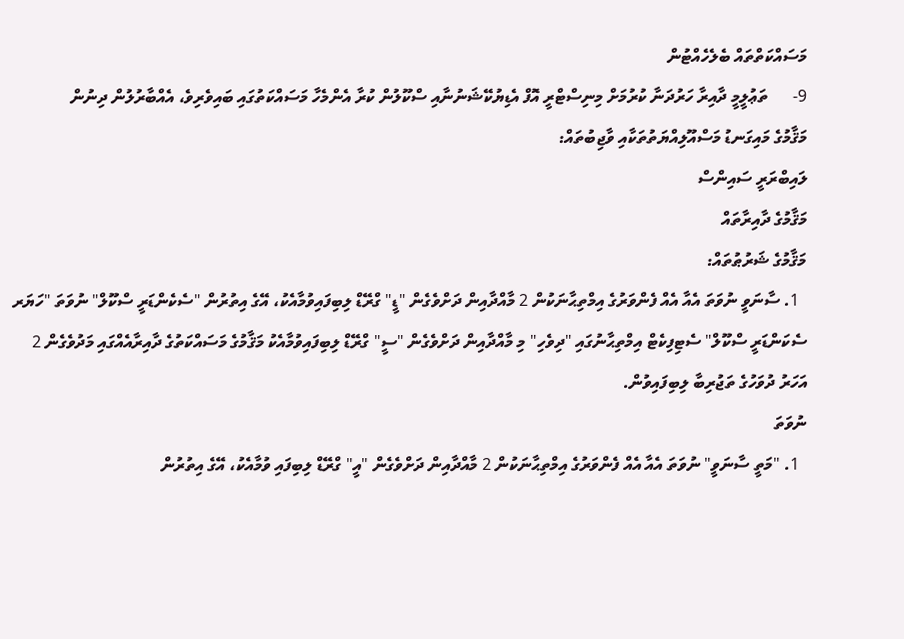މަސައްކަތްތައް ބެލެހެއްޓުން
9-      ތަޢުލީމީ ދާއިރާ ހަރުދަނާ ކުރުމަށް މިނިސްޓްރީ އޮފް އެޑިޔުކޭޝަނުނާއި ސްކޫލުން ކުރާ އެންމެހާ މަސައްކަތުގައި ބައިވެރިވެ، އެއްބާރުލުން ދިނުން
މަޤާމުގެ މައިގަނޑު މަސްއޫލިއްޔަތުތަކާއި ވާޖިބުތައް:
ލައިބްރަރީ ސައިންސް
މަޤާމުގެ ދާއިރާތައް
މަޤާމުގެ ޝަރުޠުތައް:
  1. ސާނަވީ ނުވަތަ އެއާ އެއް ފެންވަރުގެ އިމްތިޙާނަކުން 2 މާއްދާއިން ދަށްވެގެން "ޑީ" ގްރޭޑް ލިބިފައިވުމާއެކު، އޭގެ އިތުރުން "ސެކެންޑަރީ ސްކޫލް" ނުވަތަ "ހަޔަރ ސެކަންޑަރީ ސްކޫލް" ސެޓިފިކެޓް އިމްތިޙާނުގައި "ދިވެހި" މި މާއްދާއިން ދަށްވެގެން "ސީ" ގްރޭޑް ލިބިފައިވުމާއެކު މަޤާމުގެ މަސައްކަތުގެ ދާއިރާއެއްގައި މަދުވެގެން 2 އަހަރު ދުވަހުގެ ތަޖުރިބާ ލިބިފައިވުން.
ނުވަތަ
  1. "މަތީ ސާނަވީ" ނުވަތަ އެއާ އެއް ފެންވަރުގެ އިމްތިޙާނަކުން 2 މާއްދާއިން ދަށްވެގެން "އީ" ގްރޭޑް ލިބިފައި ވުމާއެކު، އޭގެ އިތުރުން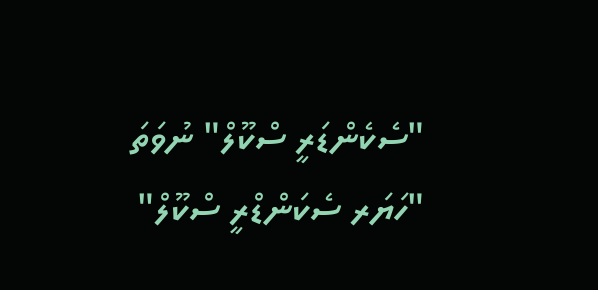"ސެކެންޑަރީ ސްކޫލް" ނުވަތަ "ހަޔަރ ސެކަންޑްރީ ސްކޫލް"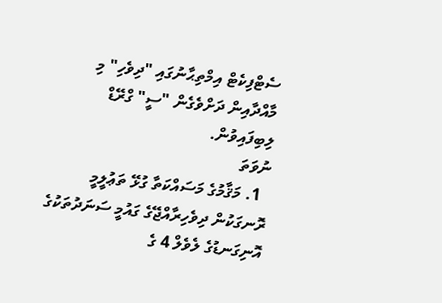ސެޓްފިކެޓް އިމްތިޙާނުގައި "ދިވެހި" މި މާއްދާއިން ދަށްވެގެން "ސީ" ގްރޭޑް ލިބިފައިވުން.
ނުވަތަ
  1. މަޤާމުގެ މަސައްކަތާ ގުޅޭ ތަޢުލީމީ ރޮނގަކުން ދިވެހިރާއްޖޭގެ ގައުމީ ސަނަދުތަކުގެ އޮނިގަނޑުގެ ލެވެލް 4 ގެ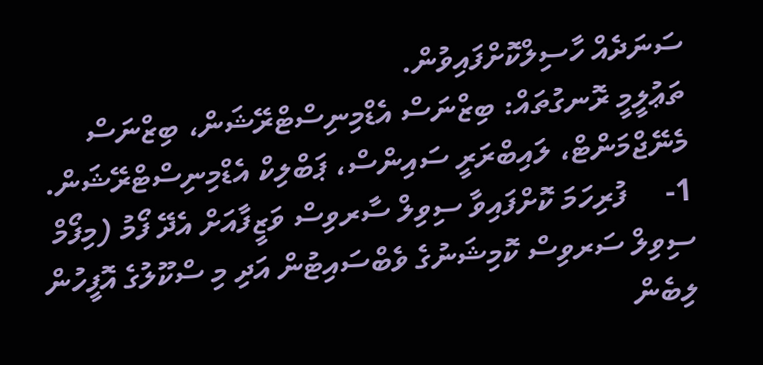ސަނަދެއް ހާސިލްކޮށްފައިވުން.
ތަޢުލީމީ ރޮނގުތައް: ބިޒްނަސް އެޑްމިނިސްޓްރޭޝަން، ބިޒްނަސް މެނޭޖްމަންޓް، ލައިބްރަރީ ސައިންސް، ޕަބްލިކް އެޑްމިނިސްޓްރޭޝަން.
1-     ފުރިހަމަ ކޮށްފައިވާ ސިވިލް ސާރވިސް ވަޒީފާއަށް އެދޭ ފޯމު (މިފޯމް ސިވިލް ސަރވިސް ކޮމިޝަނުގެ ވެބްސައިޓުން އަދި މި ސްކޫލުގެ އޮފީހުން ލިބެން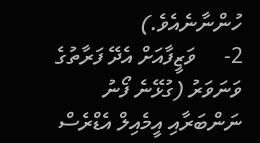ހުންނާނެއެވެ.)
2-     ވަޒީފާއަށް އެދޭ ފަރާތުގެ ވަނަވަރު (ގުޅޭނެ ފޯނު ނަންބަރާއި އީމެއިލް އެޑްރެސް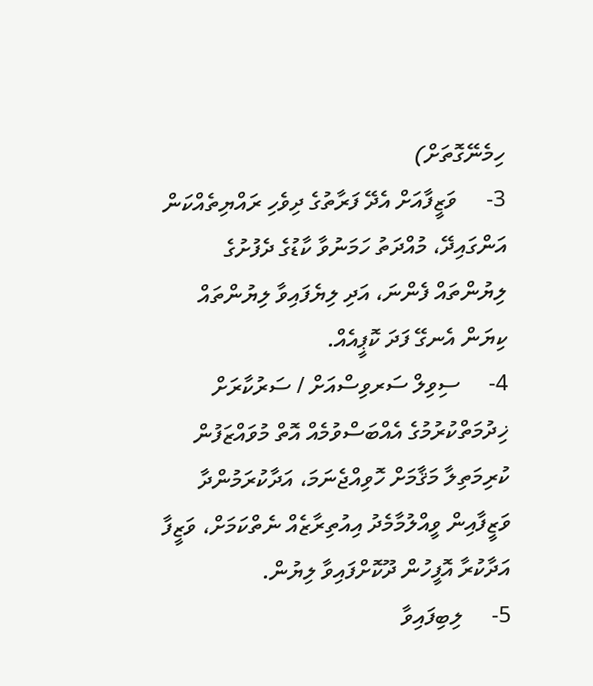ހިމެނޭގޮތަށް)
3-     ވަޒީފާއަށް އެދޭ ފަރާތުގެ ދިވެހި ރައްޔިތެއްކަން އަންގައިދޭ، މުއްދަތު ހަމަނުވާ ކާޑުގެ ދެފުށުގެ ލިޔުންތައް ފެންނަ، އަދި ލިޔެފައިވާ ލިޔުންތައް ކިޔަން އެނގޭ ފަދަ ކޮޕީއެއް.
4-     ސިވިލް ސަރވިސްއަށް / ސަރުކާރަށް ޚިދުމަތްކުރުމުގެ އެއްބަސްވުމެއް އޮތް މުވައްޒަފުން ކުރިމަތިލާ މަޤާމަށް ހޮވިއްޖެނަމަ، އަދާކުރަމުންދާ ވަޒީފާއިން ވީއްލުމާމެދު އިއުތިރާޒެއް ނެތްކަމަށް، ވަޒީފާ އަދާކުރާ އޮފީހުން ދޫކޮށްފައިވާ ލިޔުން.
5-     ލިބިފައިވާ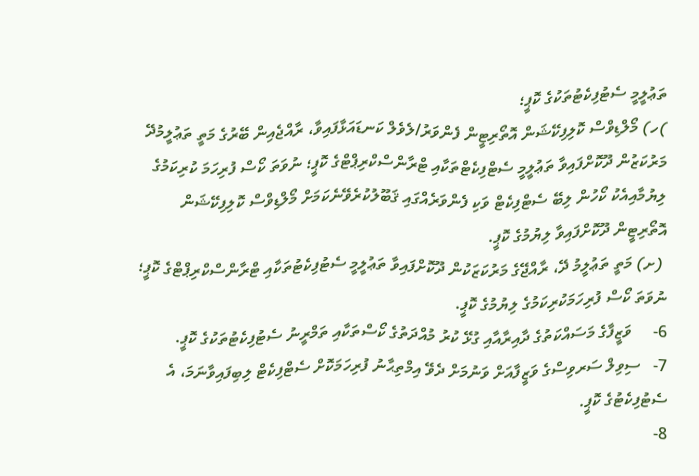ތަޢުލީމީ ސެޓުފިކެޓުތަކުގެ ކޮޕީ؛
)ހ) މޯލްޑިވްސް ކޮލިފިކޭޝަން އޮތޯރިޓީން ފެންވަރު/ލެވެލް ކަނޑައަޅާފައިވާ، ރާއްޖެއިން ބޭރުގެ މަތީ ތަޢުލީމުދޭ މަރުކަޒުން ދޫކޮށްފައިވާ ތަޢުލީމީ ސެޓްފިކެޓްތަކާއި ޓްރާންސްކްރިޕްޓްގެ ކޮޕީ؛ ނުވަތަ ކޯސް ފުރިހަމަ ކުރިކަމުގެ ލިޔުމާއިއެކު ކޯހުން ލިބޭ ސެޓްފިކެޓް ވަކި ފެންވަރެއްގައި ޤަބޫލުކުރެވޭނެކަމަށް މޯލްޑިވްސް ކޮލިފިކޭޝަން އޮތޯރިޓީން ދޫކޮށްފައިވާ ލިޔުމުގެ ކޮޕީ.
 (ށ) މަތީ ތަޢުލީމު ދޭ، ރާއްޖޭގެ މަރުކަޒަކުން ދޫކޮށްފައިވާ ތަޢުލީމީ ސެޓުފިކެޓުތަކާއި ޓްރާންސްކްރިޕްޓްގެ ކޮޕީ؛ ނުވަތަ ކޯސް ފުރިހަމަކުރިކަމުގެ ލިޔުމުގެ ކޮޕީ.
6-     ވަޒީފާގެ މަސައްކަތުގެ ދާއިރާއާއި ގުޅޭ ކުރު މުއްދަތުގެ ކޯސްތަކާއި ތަމްރީނު ސެޓުފިކެޓުތަކުގެ ކޮޕީ.
7-   ސިވިލް ސަރވިސްގެ ވަޒީފާއަށް ވަނުމަށް ދެވޭ އިމްތިޙާނު ފުރިހަމަކޮށް ސެޓްފިކެޓް ލިބިފައިވާނަމަ، އެ ސެޓުފިކެޓުގެ ކޮޕީ.
8-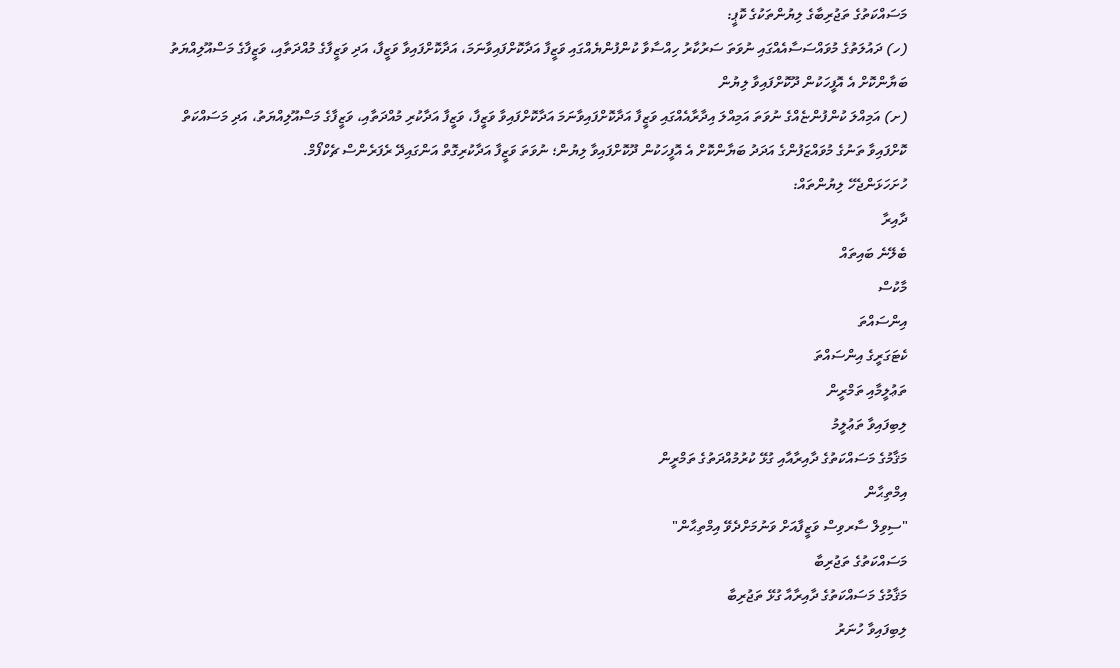މަސައްކަތުގެ ތަޖުރިބާގެ ލިޔުންތަކުގެ ކޮޕީ:
(ހ) ދައުލަތުގެ މުވައްސަސާއެއްގައި ނުވަތަ ސަރުކާރު ހިއްސާވާ ކުންފުންޔެއްގައި ވަޒީފާ އަދާކޮށްފައިވާނަމަ، އަދާކޮށްފައިވާ ވަޒީފާ، އަދި ވަޒީފާގެ މުއްދަތާއި، ވަޒީފާގެ މަސްއޫލިއްޔަތު ބަޔާންކޮށް އެ އޮފީހަކުން ދޫކޮށްފައިވާ ލިޔުން
(ށ) އަމިއްލަ ކުންފުންޏެއްގެ ނުވަތަ އަމިއްލަ އިދާރާއެއްގައި ވަޒީފާ އަދާކޮށްފައިވާނަމަ އަދާކޮށްފައިވާ ވަޒީފާ، ވަޒީފާ އަދާކުރި މުއްދަތާއި، ވަޒީފާގެ މަސްއޫލިއްޔަތު، އަދި މަސައްކަތް ކޮށްފައިވާ ތަނުގެ މުވައްޒަފުންގެ އަދަދު ބަޔާންކޮށް އެ އޮފީހަކުން ދޫކޮށްފައިވާ ލިޔުން؛ ނުވަތަ ވަޒީފާ އަދާކުރިގޮތް އަންގައިދޭ ރެފަރެންސް ޗެކްފޯމް.
ހުށަހަޅަންޖެހޭ ލިޔުންތައް:
ދާއިރާ
ބެލޭނެ ބައިތައް
މާކުސް
އިންސައްތަ
ކެޓަގަރީގެ އިންސައްތަ
ތަޢުލީމާއި ތަމްރީން
ލިބިފައިވާ ތަޢުލީމު
މަޤާމުގެ މަސައްކަތުގެ ދާއިރާއާއި ގުޅޭ ކުރުމުއްދަތުގެ ތަމްރީން
އިމްތިޙާން
"ސިވިލް ސާރވިސް ވަޒީފާއަށް ވަނުމަށްދެވޭ އިމްތިޙާން"
މަސައްކަތުގެ ތަޖުރިބާ
މަޤާމުގެ މަސައްކަތުގެ ދާއިރާއާ ގުޅޭ ތަޖުރިބާ
ލިބިފައިވާ ހުނަރު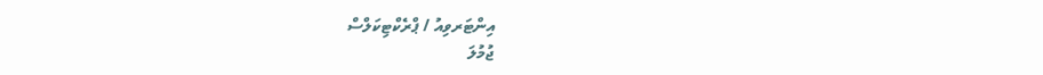އިންޓަރވިއު / ޕްރެކްޓިކަލްސް
ޖުމުލަ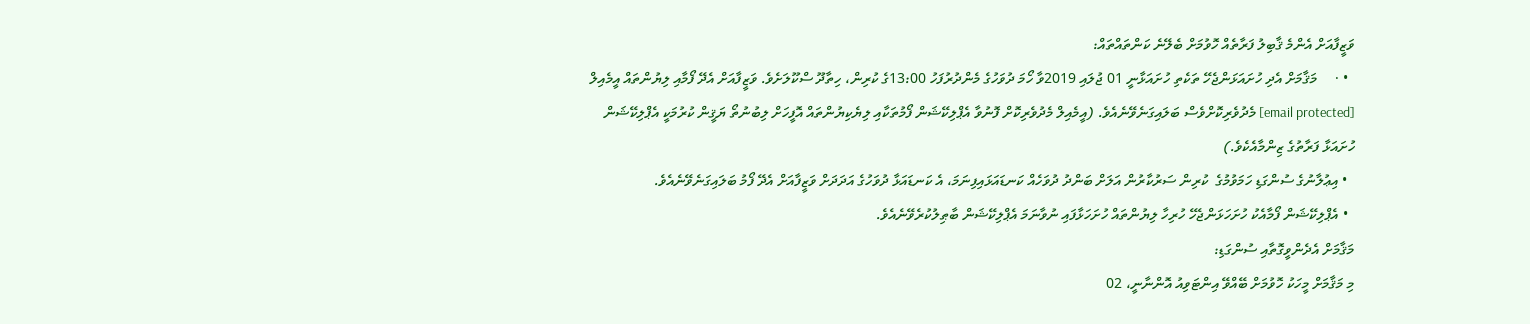ވަޒީފާއަށް އެންމެ ޤާބިލު ފަރާތެއް ހޮވުމަށް ބެލޭނެ ކަންތައްތައް:
  • ·     މަޤާމަށް އެދި ހުށައަޅަންޖެހޭ ތަކެތި ހުށައަޅާނީ 01 ޖުލައި 2019ވާ ހޯމަ ދުވަހުގެ މެންދުރުފަހު 13:00ގެ ކުރިން، ހިތާދޫ ސްކޫލަށެވެ. ވަޒީފާއަށް އެދޭ ފޯމާއި ލިޔުންތައް އީމެއިލް [email protected] މެދުވެރިކޮށްވެސް ބަލައިގަނެވޭނެއެވެ. (އީމެއިލް މެދުވެރިކޮށް ފޮނުވާ އެޕްލިކޭޝަން ފޯމުތަކާއި ލިޔެކިޔުންތައް އޮފީހަށް ލިބުނުތޯ ޔަޤީން ކުރުމަކީ އެޕްލިކޭޝަން ހުށައަޅާ ފަރާތުގެ ޒިންމާއެކެވެ.)
  • އިޢުލާނުގެ ސުންގަޑި ހަމަވުމުގެ  ކުރިން ސަރުކާރުން އަލަށް ބަންދު ދުވަހެއް ކަނޑައަޅައިފިނަމަ، އެ ކަނޑައަޅާ ދުވަހުގެ އަދަދަށް ވަޒީފާއަށް އެދޭ ފޯމު ބަލައިގަނެވޭނެއެވެ.
  • އެޕްލިކޭޝަން ފޯމާއެކު ހުށަހަޅަންޖެހޭ ހުރިހާ ލިޔުންތައް ހުށަހަޅާފައި ނުވާނަމަ އެޕްލިކޭޝަން ބާޠިލުކުރެވޭނެއެވެ.
މަޤާމަށް އެދެންވީގޮތާއި ސުންގަޑި:
މި މަޤާމަށް މީހަކު ހޮވުމަށް ބޭއްވޭ އިންޓަވިއު އޮންނާނީ، 02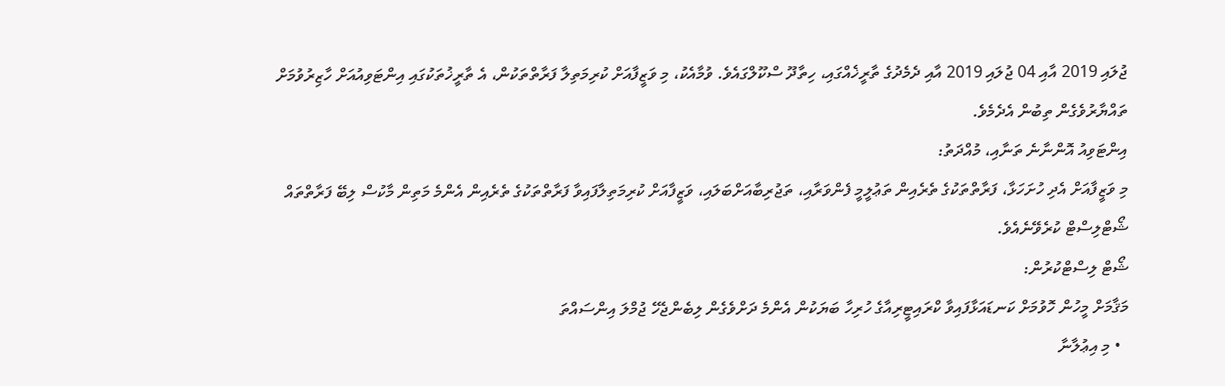ޖުލައި 2019 އާއި 04 ޖުލައި 2019 އާއި ދެމެދުގެ ތާރީޚެއްގައި، ހިތާދޫ ސްކޫލްގައެވެ. ވުމާއެކު، މި ވަޒީފާއަށް ކުރިމަތިލާ ފަރާތްތަކުން، އެ ތާރީޚުތަކުގައި އިންޓަވިއުއަށް ހާޒިރުވުމަށް ތައްޔާރުވެގެން ތިބުން އެދެމެވެ.
އިންޓަވިއު އޮންނާނެ ތަނާއި، މުއްދަތު:
މި ވަޒީފާއަށް އެދި ހުށަހަޅާ، ފަރާތްތަކުގެ ތެރެއިން ތަޢުލީމީ ފެންވަރާއި، ތަޖުރިބާއަށްބަލައި، ވަޒީފާއަށް ކުރިމަތިލާފައިވާ ފަރާތްތަކުގެ ތެރެއިން އެންމެ މަތިން މާކުސް ލިބޭ ފަރާތްތައް ޝޯޓްލިސްޓް ކުރެވޭނެއެވެ.
ޝޯޓް ލިސްޓްކުރުން:
މަޤާމަށް މީހުން ހޮވުމަށް ކަނޑައަޅާފައިވާ ކްރައިޓީރިއާގެ ހުރިހާ ބަޔަކުން އެންމެ ދަށްވެގެން ލިބެންޖެހޭ ޖުމްލަ އިންސައްތަ
  • މި އިޢުލާނާ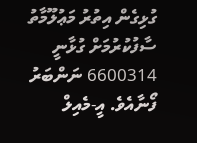ގުޅިގެން އިތުރު މަޢުލޫމާތު ސާފުކުރުމަށް ގުޅާނީ 6600314 ނަންބަރު ފޯނާއެވެ. އީ-މެއިލް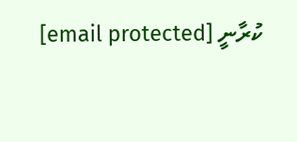ކުރާނީ [email protected]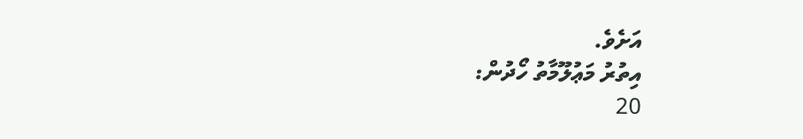އަށެވެ.
އިތުރު މަޢުލޫމާތު ހޯދުން:
20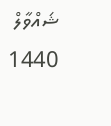ޝައްވާލް 1440